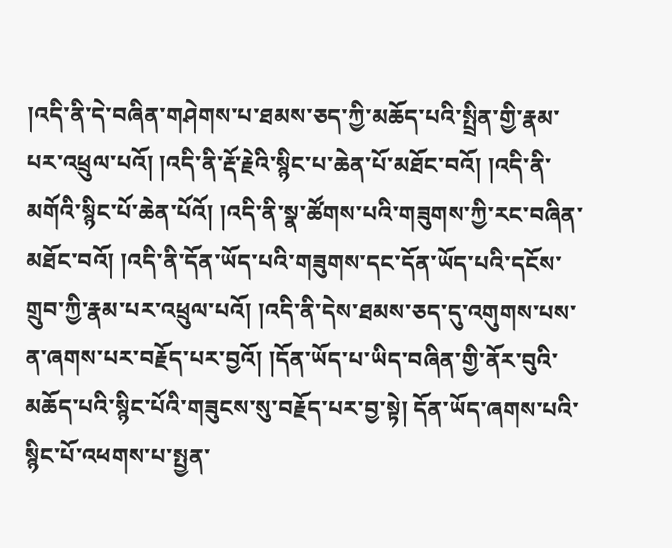།འདི་ནི་དེ་བཞིན་གཤེགས་པ་ཐམས་ཅད་ཀྱི་མཆོད་པའི་སྤྲིན་གྱི་རྣམ་པར་འཕྲུལ་པའོ། །འདི་ནི་རྡོ་རྗེའི་སྙིང་པ་ཆེན་པོ་མཐོང་བའོ། །འདི་ནི་མགོའི་སྙིང་པོ་ཆེན་པོའོ། །འདི་ནི་སྣ་ཚོགས་པའི་གཟུགས་ཀྱི་རང་བཞིན་མཐོང་བའོ། །འདི་ནི་དོན་ཡོད་པའི་གཟུགས་དང་དོན་ཡོད་པའི་དངོས་གྲུབ་ཀྱི་རྣམ་པར་འཕྲུལ་པའོ། །འདི་ནི་དེས་ཐམས་ཅད་དུ་འགུགས་པས་ན་ཞགས་པར་བརྗོད་པར་བྱའོ། །དོན་ཡོད་པ་ཡིད་བཞིན་གྱི་ནོར་བུའི་མཆོད་པའི་སྙིང་པོའི་གཟུངས་སུ་བརྗོད་པར་བྱ་སྟེ། དོན་ཡོད་ཞགས་པའི་སྙིང་པོ་འཕགས་པ་སྤྱན་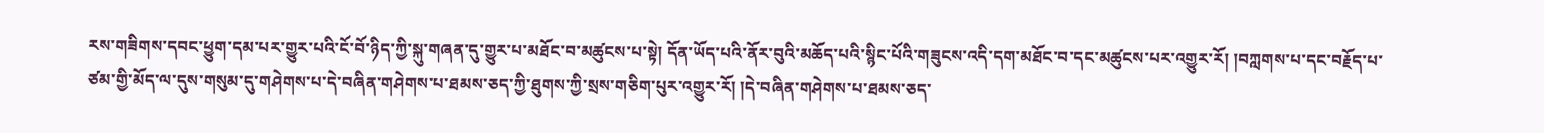རས་གཟིགས་དབང་ཕྱུག་དམ་པར་གྱུར་པའི་ངོ་བོ་ཉིད་ཀྱི་སྐུ་གཞན་དུ་གྱུར་པ་མཐོང་བ་མཚུངས་པ་སྟེ། དོན་ཡོད་པའི་ནོར་བུའི་མཆོད་པའི་སྙིང་པོའི་གཟུངས་འདི་དག་མཐོང་བ་དང་མཚུངས་པར་འགྱུར་རོ། །བཀླགས་པ་དང་བརྗོད་པ་ཙམ་གྱི་མོད་ལ་དུས་གསུམ་དུ་གཤེགས་པ་དེ་བཞིན་གཤེགས་པ་ཐམས་ཅད་ཀྱི་ཐུགས་ཀྱི་སྲས་གཅིག་པུར་འགྱུར་རོ། །དེ་བཞིན་གཤེགས་པ་ཐམས་ཅད་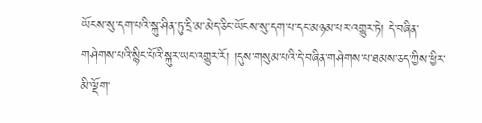ཡོངས་སུ་དག་པའི་སྐུ་ཤིན་ཏུ་དྲི་མ་མེད་ཅིང་ཡོངས་སུ་དག་པ་དང་མཉམ་པར་འགྱུར་ཏེ། དེ་བཞིན་གཤེགས་པའི་སྙིང་པོའི་སྐུར་ཡང་འགྱུར་རོ། །དུས་གསུམ་པའི་དེ་བཞིན་གཤེགས་པ་ཐམས་ཅད་ཀྱིས་ཕྱིར་མི་ལྡོག་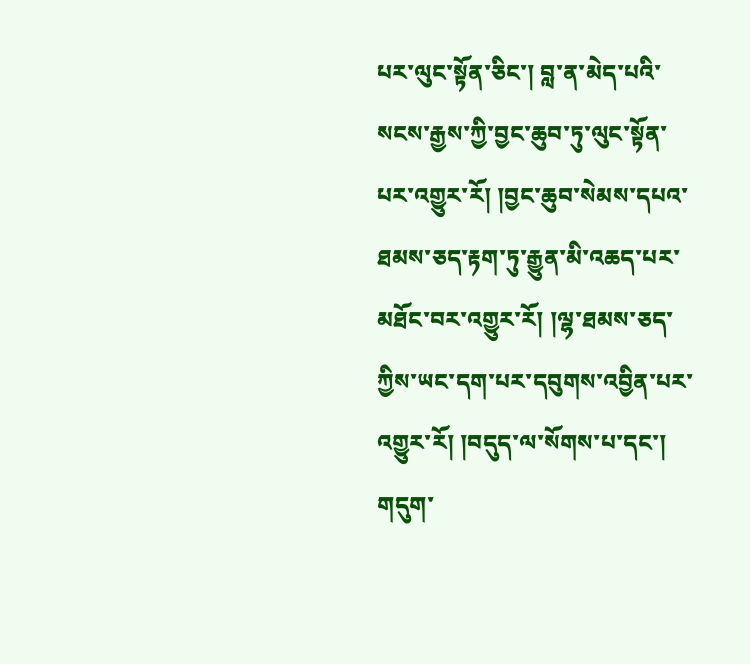པར་ལུང་སྟོན་ཅིང་། བླ་ན་མེད་པའི་སངས་རྒྱས་ཀྱི་བྱང་ཆུབ་ཏུ་ལུང་སྟོན་པར་འགྱུར་རོ། །བྱང་ཆུབ་སེམས་དཔའ་ཐམས་ཅད་རྟག་ཏུ་རྒྱུན་མི་འཆད་པར་མཐོང་བར་འགྱུར་རོ། །ལྷ་ཐམས་ཅད་ཀྱིས་ཡང་དག་པར་དབུགས་འབྱིན་པར་འགྱུར་རོ། །བདུད་ལ་སོགས་པ་དང་། གདུག་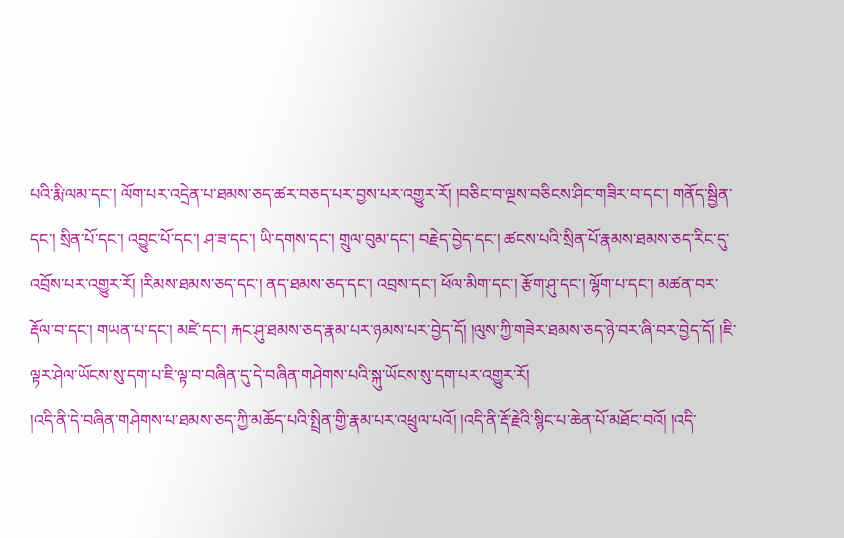པའི་རྨི་ལམ་དང་། ལོག་པར་འདྲེན་པ་ཐམས་ཅད་ཚར་བཅད་པར་བྱས་པར་འགྱུར་རོ། །བཅིང་བ་ལྔས་བཅིངས་ཤིང་གཟིར་བ་དང་། གནོད་སྦྱིན་དང་། སྲིན་པོ་དང་། འབྱུང་པོ་དང་། ཤ་ཟ་དང་། ཡི་དགས་དང་། གྲུལ་བུམ་དང་། བརྗེད་བྱེད་དང་། ཚངས་པའི་སྲིན་པོ་རྣམས་ཐམས་ཅད་རིང་དུ་འབྲོས་པར་འགྱུར་རོ། །རིམས་ཐམས་ཅད་དང་། ནད་ཐམས་ཅད་དང་། འབྲས་དང་། ཕོལ་མིག་དང་། རྩོག་ཤུ་དང་། ལྷོག་པ་དང་། མཚན་བར་རྡོལ་བ་དང་། གཡན་པ་དང་། མཛེ་དང་། རྐང་ཤུ་ཐམས་ཅད་རྣམ་པར་ཉམས་པར་བྱེད་དོ། །ལུས་ཀྱི་གཟེར་ཐམས་ཅད་ཉེ་བར་ཞི་བར་བྱེད་དོ། །ཇི་ལྟར་ཤེལ་ཡོངས་སུ་དག་པ་ཇི་ལྟ་བ་བཞིན་དུ་དེ་བཞིན་གཤེགས་པའི་སྐུ་ཡོངས་སུ་དག་པར་འགྱུར་རོ།
།འདི་ནི་དེ་བཞིན་གཤེགས་པ་ཐམས་ཅད་ཀྱི་མཆོད་པའི་སྤྲིན་གྱི་རྣམ་པར་འཕྲུལ་པའོ། །འདི་ནི་རྡོ་རྗེའི་སྙིང་པ་ཆེན་པོ་མཐོང་བའོ། །འདི་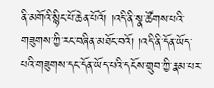ནི་མགོའི་སྙིང་པོ་ཆེན་པོའོ། །འདི་ནི་སྣ་ཚོགས་པའི་གཟུགས་ཀྱི་རང་བཞིན་མཐོང་བའོ། །འདི་ནི་དོན་ཡོད་པའི་གཟུགས་དང་དོན་ཡོད་པའི་དངོས་གྲུབ་ཀྱི་རྣམ་པར་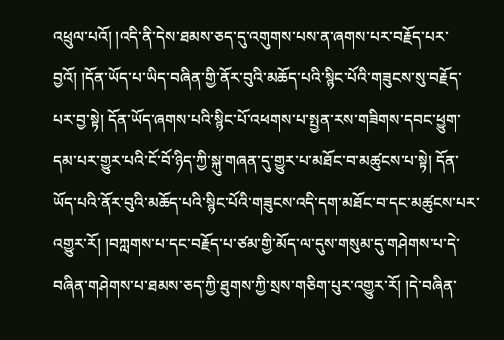འཕྲུལ་པའོ། །འདི་ནི་དེས་ཐམས་ཅད་དུ་འགུགས་པས་ན་ཞགས་པར་བརྗོད་པར་བྱའོ། །དོན་ཡོད་པ་ཡིད་བཞིན་གྱི་ནོར་བུའི་མཆོད་པའི་སྙིང་པོའི་གཟུངས་སུ་བརྗོད་པར་བྱ་སྟེ། དོན་ཡོད་ཞགས་པའི་སྙིང་པོ་འཕགས་པ་སྤྱན་རས་གཟིགས་དབང་ཕྱུག་དམ་པར་གྱུར་པའི་ངོ་བོ་ཉིད་ཀྱི་སྐུ་གཞན་དུ་གྱུར་པ་མཐོང་བ་མཚུངས་པ་སྟེ། དོན་ཡོད་པའི་ནོར་བུའི་མཆོད་པའི་སྙིང་པོའི་གཟུངས་འདི་དག་མཐོང་བ་དང་མཚུངས་པར་འགྱུར་རོ། །བཀླགས་པ་དང་བརྗོད་པ་ཙམ་གྱི་མོད་ལ་དུས་གསུམ་དུ་གཤེགས་པ་དེ་བཞིན་གཤེགས་པ་ཐམས་ཅད་ཀྱི་ཐུགས་ཀྱི་སྲས་གཅིག་པུར་འགྱུར་རོ། །དེ་བཞིན་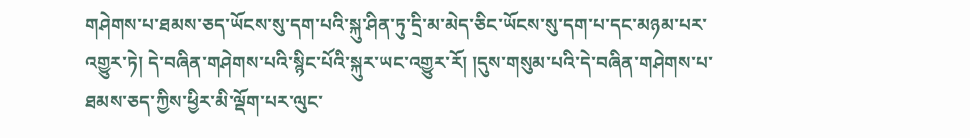གཤེགས་པ་ཐམས་ཅད་ཡོངས་སུ་དག་པའི་སྐུ་ཤིན་ཏུ་དྲི་མ་མེད་ཅིང་ཡོངས་སུ་དག་པ་དང་མཉམ་པར་འགྱུར་ཏེ། དེ་བཞིན་གཤེགས་པའི་སྙིང་པོའི་སྐུར་ཡང་འགྱུར་རོ། །དུས་གསུམ་པའི་དེ་བཞིན་གཤེགས་པ་ཐམས་ཅད་ཀྱིས་ཕྱིར་མི་ལྡོག་པར་ལུང་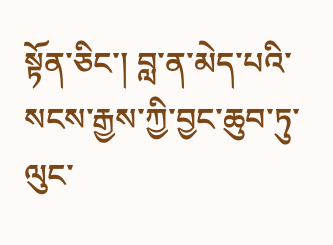སྟོན་ཅིང་། བླ་ན་མེད་པའི་སངས་རྒྱས་ཀྱི་བྱང་ཆུབ་ཏུ་ལུང་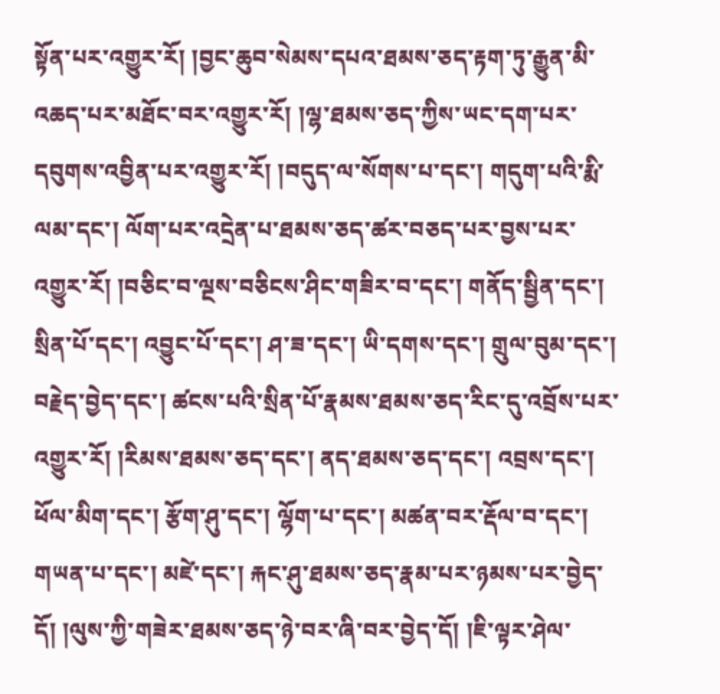སྟོན་པར་འགྱུར་རོ། །བྱང་ཆུབ་སེམས་དཔའ་ཐམས་ཅད་རྟག་ཏུ་རྒྱུན་མི་འཆད་པར་མཐོང་བར་འགྱུར་རོ། །ལྷ་ཐམས་ཅད་ཀྱིས་ཡང་དག་པར་དབུགས་འབྱིན་པར་འགྱུར་རོ། །བདུད་ལ་སོགས་པ་དང་། གདུག་པའི་རྨི་ལམ་དང་། ལོག་པར་འདྲེན་པ་ཐམས་ཅད་ཚར་བཅད་པར་བྱས་པར་འགྱུར་རོ། །བཅིང་བ་ལྔས་བཅིངས་ཤིང་གཟིར་བ་དང་། གནོད་སྦྱིན་དང་། སྲིན་པོ་དང་། འབྱུང་པོ་དང་། ཤ་ཟ་དང་། ཡི་དགས་དང་། གྲུལ་བུམ་དང་། བརྗེད་བྱེད་དང་། ཚངས་པའི་སྲིན་པོ་རྣམས་ཐམས་ཅད་རིང་དུ་འབྲོས་པར་འགྱུར་རོ། །རིམས་ཐམས་ཅད་དང་། ནད་ཐམས་ཅད་དང་། འབྲས་དང་། ཕོལ་མིག་དང་། རྩོག་ཤུ་དང་། ལྷོག་པ་དང་། མཚན་བར་རྡོལ་བ་དང་། གཡན་པ་དང་། མཛེ་དང་། རྐང་ཤུ་ཐམས་ཅད་རྣམ་པར་ཉམས་པར་བྱེད་དོ། །ལུས་ཀྱི་གཟེར་ཐམས་ཅད་ཉེ་བར་ཞི་བར་བྱེད་དོ། །ཇི་ལྟར་ཤེལ་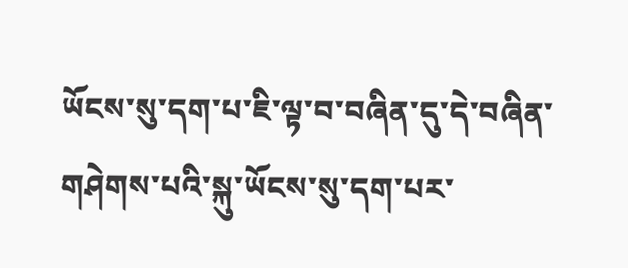ཡོངས་སུ་དག་པ་ཇི་ལྟ་བ་བཞིན་དུ་དེ་བཞིན་གཤེགས་པའི་སྐུ་ཡོངས་སུ་དག་པར་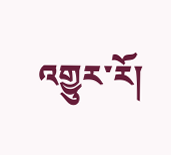འགྱུར་རོ།